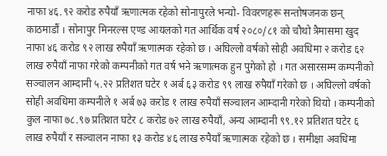नाफा ४६.९२ करोड रुपैयाँ ऋणात्मक रहेको सोनापुरले भन्यो- विवरणहरू सन्तोषजनक छन्
काठमाडौं । सोनापुर मिनरल्स एण्ड आयलको गत आर्थिक वर्ष २०८०/८१ को चौथो त्रैमासमा खुद नाफा ४६ करोड ९२ लाख रुपैयाँ ऋणात्मक रहेको छ । अघिल्लो वर्षको सोही अवधिमा २ करोड ६२ लाख रुपैयाँ नाफा गरेको कम्पनीको गत वर्ष भने ऋणात्मक हुन पुगेको हो । गत असारसम्म कम्पनीको सञ्चालन आम्दानी ५.२२ प्रतिशत घटेर १ अर्ब ६३ करोड ९९ लाख रुपैयाँ गरेको छ । अघिल्लो वर्षको सोही अवधिमा कम्पनीले १ अर्ब ७३ करोड १ लाख रुपैयाँ सञ्चालन आम्दानी गरेको थियो । कम्पनीको कुल नाफा ७८.९७ प्रतिशत घटेर ८ करोड ७२ लाख रुपैयाँ, अन्य आम्दानी ९९.१२ प्रतिशत घटेर ६ लाख रुपैयाँ र सञ्चालन नाफा १३ करोड ४६ लाख रुपैयाँ ऋणात्मक रहेको छ । समीक्षा अवधिमा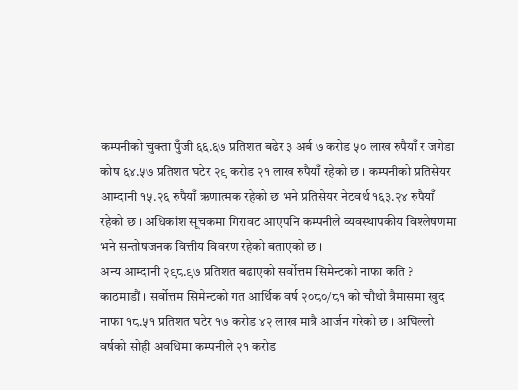कम्पनीको चुक्ता पुँजी ६६.६७ प्रतिशत बढेर ३ अर्ब ७ करोड ५० लाख रुपैयाँ र जगेडा कोष ६४.५७ प्रतिशत घटेर २९ करोड २१ लाख रुपैयाँ रहेको छ । कम्पनीको प्रतिसेयर आम्दानी १५.२६ रुपैयाँ ऋणात्मक रहेको छ भने प्रतिसेयर नेटवर्थ १६३.२४ रुपैयाँ रहेको छ । अधिकांश सूचकमा गिरावट आएपनि कम्पनीले व्यवस्थापकीय विश्लेषणमा भने सन्तोषजनक वित्तीय विवरण रहेको बताएको छ ।
अन्य आम्दानी २९८.९७ प्रतिशत बढाएको सर्वोत्तम सिमेन्टको नाफा कति ?
काठमाडौं । सर्वोत्तम सिमेन्टको गत आर्थिक वर्ष २०८०/८१ को चौथो त्रैमासमा खुद नाफा १८.५१ प्रतिशत घटेर १७ करोड ४२ लाख मात्रै आर्जन गरेको छ । अघिल्लो वर्षको सोही अवधिमा कम्पनीले २१ करोड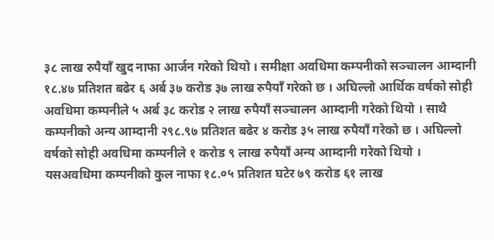३८ लाख रुपैयाँ खुद नाफा आर्जन गरेको थियो । समीक्षा अवधिमा कम्पनीको सञ्चालन आम्दानी १८.४७ प्रतिशत बढेर ६ अर्ब ३७ करोड ३७ लाख रुपैयाँ गरेको छ । अघिल्लो आर्थिक वर्षको सोही अवधिमा कम्पनीले ५ अर्ब ३८ करोड २ लाख रुपैयाँ सञ्चालन आम्दानी गरेको थियो । साथै कम्पनीको अन्य आम्दानी २९८.९७ प्रतिशत बढेर ४ करोड ३५ लाख रुपैयाँ गरेको छ । अघिल्लो वर्षको सोही अवधिमा कम्पनीले १ करोड ९ लाख रुपैयाँ अन्य आम्दानी गरेको थियो । यसअवधिमा कम्पनीको कुल नाफा १८.०५ प्रतिशत घटेर ७९ करोड ६१ लाख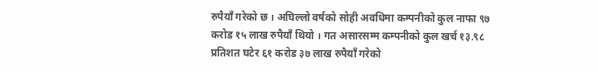रुपैयाँ गरेको छ । अघिल्लो वर्षको सोही अवधिमा कम्पनीको कुल नाफा ९७ करोड १५ लाख रुपैयाँ थियो । गत असारसम्म कम्पनीको कुल खर्च १३.९८ प्रतिशत घटेर ६१ करोड ३७ लाख रुपैयाँ गरेको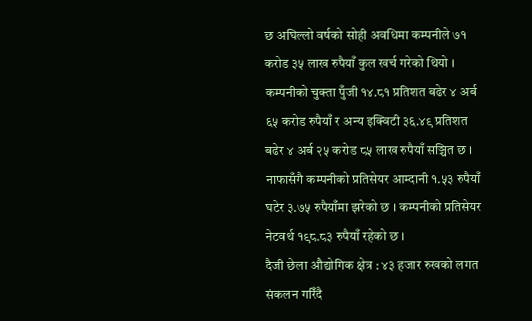छ अघिल्लो वर्षको सोही अवधिमा कम्पनीले ७१ करोड ३५ लाख रुपैयाँ कुल खर्च गरेको थियो । कम्पनीको चुक्ता पुँजी १४.८१ प्रतिशत बढेर ४ अर्ब ६५ करोड रुपैयाँ र अन्य इक्विटी ३६.४९ प्रतिशत बढेर ४ अर्ब २५ करोड ८५ लाख रुपैयाँ सञ्चित छ । नाफासँगै कम्पनीको प्रतिसेयर आम्दानी १.५३ रुपैयाँ घटेर ३.७५ रुपैयाँमा झरेको छ । कम्पनीको प्रतिसेयर नेटवर्थ १९८.८३ रुपैयाँ रहेको छ ।
दैजी छेला औद्योगिक क्षेत्र : ४३ हजार रुखको लगत संकलन गरिँदै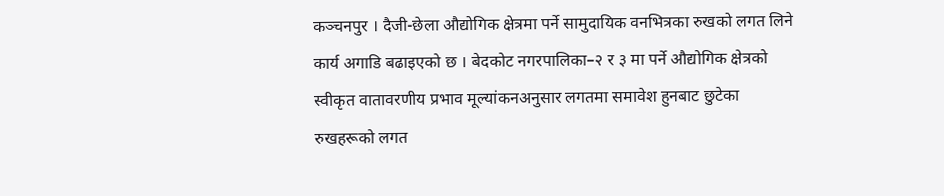कञ्चनपुर । दैजी-छेला औद्योगिक क्षेत्रमा पर्ने सामुदायिक वनभित्रका रुखको लगत लिने कार्य अगाडि बढाइएको छ । बेदकोट नगरपालिका–२ र ३ मा पर्ने औद्योगिक क्षेत्रको स्वीकृत वातावरणीय प्रभाव मूल्यांकनअनुसार लगतमा समावेश हुनबाट छुटेका रुखहरूको लगत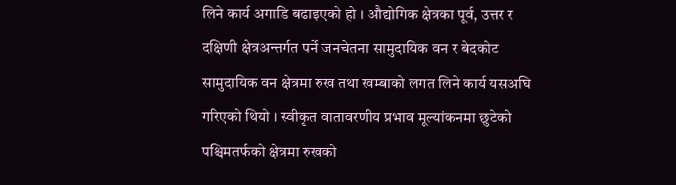लिने कार्य अगाडि बढाइएको हो । औद्योगिक क्षेत्रका पूर्व, उत्तर र दक्षिणी क्षेत्रअन्तर्गत पर्ने जनचेतना सामुदायिक वन र बेदकोट सामुदायिक वन क्षेत्रमा रुख तथा खम्बाको लगत लिने कार्य यसअघि गरिएको थियो । स्वीकृत वातावरणीय प्रभाव मूल्यांकनमा छुटेको पश्चिमतर्फको क्षेत्रमा रुखको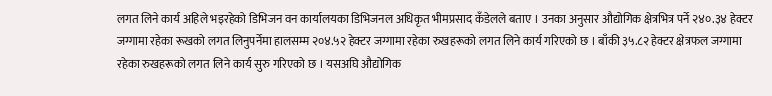लगत लिने कार्य अहिले भइरहेको डिभिजन वन कार्यालयका डिभिजनल अधिकृत भीमप्रसाद कँडेलले बताए । उनका अनुसार औद्योगिक क्षेत्रभित्र पर्ने २४०.३४ हेक्टर जग्गामा रहेका रूखको लगत लिनुपर्नेमा हालसम्म २०४.५२ हेक्टर जग्गामा रहेका रुखहरूको लगत लिने कार्य गरिएको छ । बाँकी ३५.८२ हेक्टर क्षेत्रफल जग्गामा रहेका रुखहरूको लगत लिने कार्य सुरु गरिएको छ । यसअघि औद्योगिक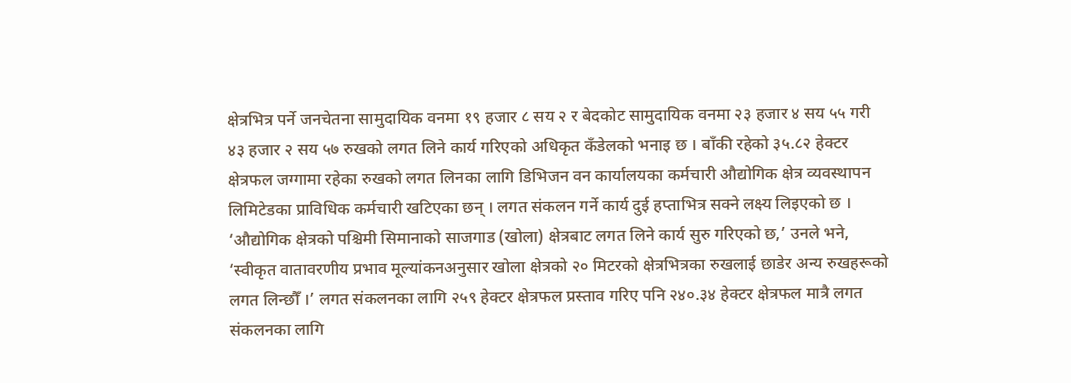क्षेत्रभित्र पर्ने जनचेतना सामुदायिक वनमा १९ हजार ८ सय २ र बेदकोट सामुदायिक वनमा २३ हजार ४ सय ५५ गरी ४३ हजार २ सय ५७ रुखको लगत लिने कार्य गरिएको अधिकृत कँडेलको भनाइ छ । बाँकी रहेको ३५.८२ हेक्टर क्षेत्रफल जग्गामा रहेका रुखको लगत लिनका लागि डिभिजन वन कार्यालयका कर्मचारी औद्योगिक क्षेत्र व्यवस्थापन लिमिटेडका प्राविधिक कर्मचारी खटिएका छन् । लगत संकलन गर्ने कार्य दुई हप्ताभित्र सक्ने लक्ष्य लिइएको छ । ‘औद्योगिक क्षेत्रको पश्चिमी सिमानाको साजगाड (खोला) क्षेत्रबाट लगत लिने कार्य सुरु गरिएको छ,’ उनले भने, ‘स्वीकृत वातावरणीय प्रभाव मूल्यांकनअनुसार खोला क्षेत्रको २० मिटरको क्षेत्रभित्रका रुखलाई छाडेर अन्य रुखहरूको लगत लिन्छौँ ।’ लगत संकलनका लागि २५९ हेक्टर क्षेत्रफल प्रस्ताव गरिए पनि २४०.३४ हेक्टर क्षेत्रफल मात्रै लगत संकलनका लागि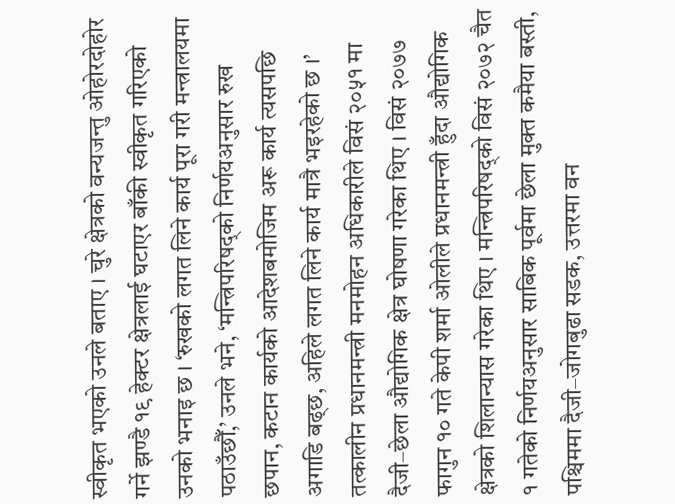स्वीकृत भएको उनले बताए । चुरे क्षेत्रको वन्यजन्तु ओहोरदोहोर गर्ने झण्डै १९ हेक्टर क्षेत्रलाई घटाएर बाँकी स्वीकृत गरिएको उनको भनाइ छ । ‘रुखको लगत लिने कार्य पूरा गरी मन्त्रालयमा पठाउँछौँ,’ उनले भने, ‘मन्त्रिपरिषद्को निर्णयअनुसार रुख छपान, कटान कार्यको आदेशबमोजिम अरू कार्य त्यसपछि अगाडि बढ्छ, अहिले लगत लिने कार्य मात्रै भइरहेको छ ।’ तत्कालीन प्रधानमन्त्री मनमोहन अधिकारीले विसं २०५१ मा दैजी–छेला औद्योगिक क्षेत्र घोषणा गरेका थिए । विसं २०७७ फागुन १० गते केपी शर्मा ओलीले प्रधानमन्त्री हुँदा औद्योगिक क्षेत्रको शिलान्यास गरेका थिए । मन्त्रिपरिषद्को विसं २०७२ चैत १ गतेको निर्णयअनुसार साबिक पूर्वमा छेला मुक्त कमैया बस्ती, पश्चिममा दैजी–जोगबुढा सडक, उत्तरमा वन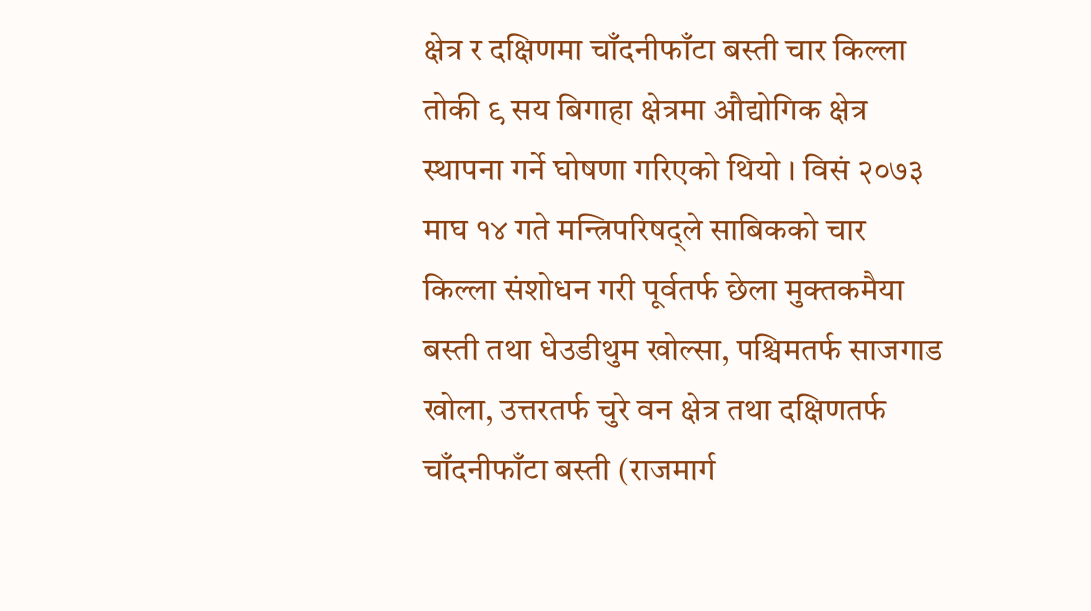क्षेत्र र दक्षिणमा चाँदनीफाँटा बस्ती चार किल्ला तोकी ९ सय बिगाहा क्षेत्रमा औद्योगिक क्षेत्र स्थापना गर्ने घोषणा गरिएको थियो । विसं २०७३ माघ १४ गते मन्त्रिपरिषद्ले साबिकको चार किल्ला संशोधन गरी पूर्वतर्फ छेला मुक्तकमैया बस्ती तथा धेउडीथुम खोल्सा, पश्चिमतर्फ साजगाड खोला, उत्तरतर्फ चुरे वन क्षेत्र तथा दक्षिणतर्फ चाँदनीफाँटा बस्ती (राजमार्ग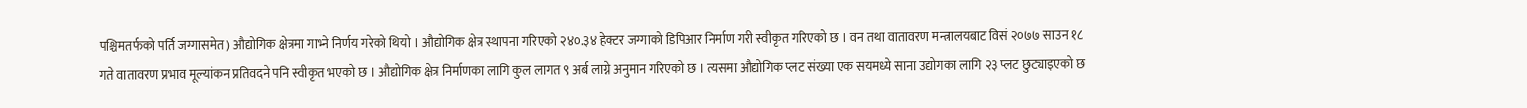पश्चिमतर्फको पर्ति जग्गासमेत) औद्योगिक क्षेत्रमा गाभ्ने निर्णय गरेको थियो । औद्योगिक क्षेत्र स्थापना गरिएको २४०.३४ हेक्टर जग्गाको डिपिआर निर्माण गरी स्वीकृत गरिएको छ । वन तथा वातावरण मन्त्रालयबाट विसं २०७७ साउन १८ गते वातावरण प्रभाव मूल्यांकन प्रतिवदने पनि स्वीकृत भएको छ । औद्योगिक क्षेत्र निर्माणका लागि कुल लागत ९ अर्ब लाग्ने अनुमान गरिएको छ । त्यसमा औद्योगिक प्लट संख्या एक सयमध्ये साना उद्योगका लागि २३ प्लट छुट्याइएको छ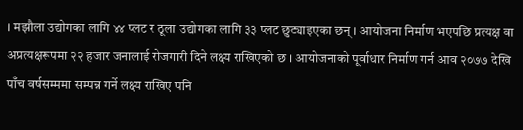। मझौला उद्योगका लागि ४४ प्लट र ठूला उद्योगका लागि ३३ प्लट छुट्याइएका छन् । आयोजना निर्माण भएपछि प्रत्यक्ष वा अप्रत्यक्षरूपमा २२ हजार जनालाई रोजगारी दिने लक्ष्य राखिएको छ । आयोजनाको पूर्वाधार निर्माण गर्न आव २०७७ देखि पाँच वर्षसम्ममा सम्पन्न गर्ने लक्ष्य राखिए पनि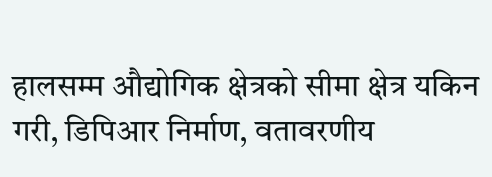हालसम्म औद्योगिक क्षेत्रको सीमा क्षेत्र यकिन गरी, डिपिआर निर्माण, वतावरणीय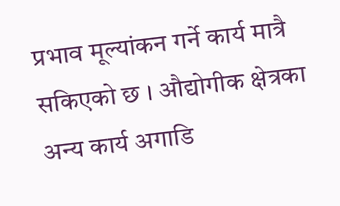प्रभाव मूल्यांकन गर्ने कार्य मात्रै सकिएको छ । औद्योगीक क्षेत्रका अन्य कार्य अगाडि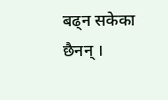बढ्न सकेका छैनन् ।